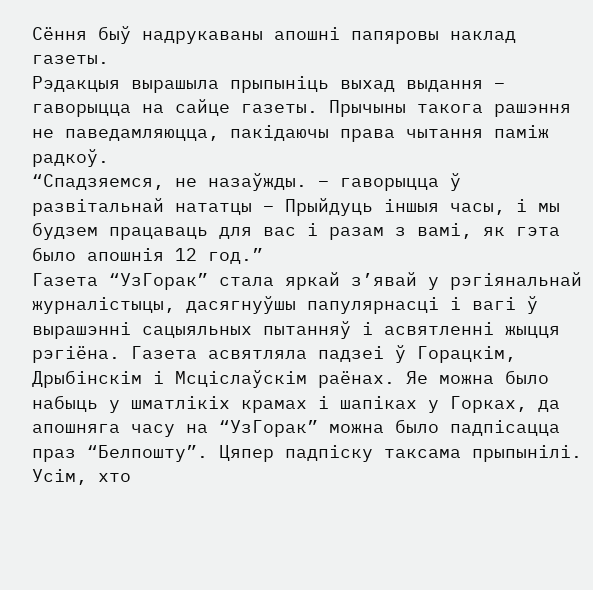Сёння быў надрукаваны апошні папяровы наклад газеты.
Рэдакцыя вырашыла прыпыніць выхад выдання – гаворыцца на сайце газеты. Прычыны такога рашэння не паведамляюцца, пакідаючы права чытання паміж радкоў.
“Спадзяемся, не назаўжды. – гаворыцца ў развітальнай нататцы – Прыйдуць іншыя часы, і мы будзем працаваць для вас і разам з вамі, як гэта было апошнія 12 год.”
Газета “УзГорак” стала яркай з’явай у рэгіянальнай журналістыцы, дасягнуўшы папулярнасці і вагі ў вырашэнні сацыяльных пытанняў і асвятленні жыцця рэгіёна. Газета асвятляла падзеі ў Горацкім, Дрыбінскім і Мсціслаўскім раёнах. Яе можна было набыць у шматлікіх крамах і шапіках у Горках, да апошняга часу на “УзГорак” можна было падпісацца праз “Белпошту”. Цяпер падпіску таксама прыпынілі. Усім, хто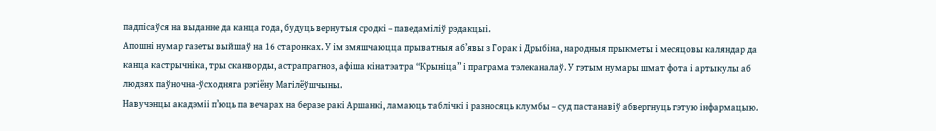падпісаўся на выданне да канца года, будуць вернутыя сродкі – паведаміліў рэдакцыі.
Апошні нумар газеты выйшаў на 16 старонках. У ім змяшчаюцца прыватныя аб’явы з Горак і Дрыбіна, народныя прыкметы і месяцовы каляндар да канца кастрычніка, тры сканворды, астрапрагноз, афіша кінатэатра “Крыніца” і праграма тэлеканалаў. У гэтым нумары шмат фота і артыкулы аб людзях паўночна-ўсходняга рэгіёну Магілёўшчыны.
Навучэнцы акадэміі п’юць па вечарах на беразе ракі Аршанкі, ламаюць таблічкі і разносяць клумбы – суд пастанавіў абвергнуць гэтую інфармацыю.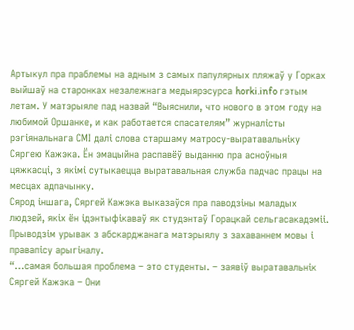Артыкул пра праблемы на адным з самых папулярных пляжаў у Горках выйшаў на старонках незалежнага медыярэсурса horki.info гэтым летам. У матэрыяле пад назвай “Выяснили, что нового в этом году на любимой Оршанке, и как работается спасателям” журналісты рэгіянальнага СМІ далі слова старшаму матросу-выратавальніку Сяргею Кажэка. Ён эмацыйна распавёў выданню пра асноўныя цяжкасці, з якімі сутыкаецца выратавальная служба падчас працы на месцах адпачынку.
Сярод іншага, Сяргей Кажэка выказаўся пра паводзіны маладых людзей, якіх ён ідэнтыфікаваў як студэнтаў Горацкай сельгасакадэміі. Прыводзім урывак з абскарджанага матэрыялу з захаваннем мовы і правапісу арыгіналу.
“…самая большая проблема – это студенты. – заявіў выратавальнік Сяргей Кажэка – Они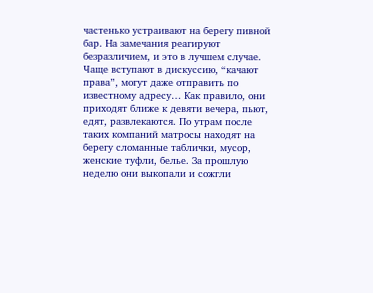частенько устраивают на берегу пивной бар. На замечания реагируют безразличием, и это в лучшем случае. Чаще вступают в дискуссию, “качают права”, могут даже отправить по известному адресу… Как правило, они приходят ближе к девяти вечера, пьют, едят, развлекаются. По утрам после таких компаний матросы находят на берегу сломанные таблички, мусор, женские туфли, белье. За прошлую неделю они выкопали и сожгли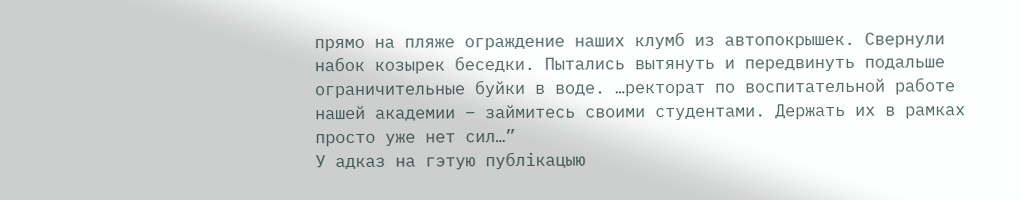прямо на пляже ограждение наших клумб из автопокрышек. Свернули набок козырек беседки. Пытались вытянуть и передвинуть подальше ограничительные буйки в воде. …ректорат по воспитательной работе нашей академии – займитесь своими студентами. Держать их в рамках просто уже нет сил…”
У адказ на гэтую публікацыю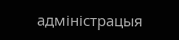адміністрацыя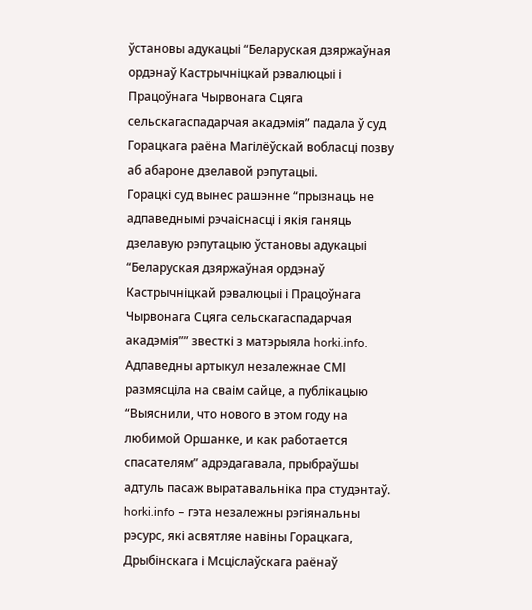ўстановы адукацыі “Беларуская дзяржаўная ордэнаў Кастрычніцкай рэвалюцыі і Працоўнага Чырвонага Сцяга сельскагаспадарчая акадэмія” падала ў суд Горацкага раёна Магілёўскай вобласці позву аб абароне дзелавой рэпутацыі.
Горацкі суд вынес рашэнне “прызнаць не адпаведнымі рэчаіснасці і якія ганяць дзелавую рэпутацыю ўстановы адукацыі “Беларуская дзяржаўная ордэнаў Кастрычніцкай рэвалюцыі і Працоўнага Чырвонага Сцяга сельскагаспадарчая акадэмія”” звесткі з матэрыяла horki.info. Адпаведны артыкул незалежнае СМІ размясціла на сваім сайце, а публікацыю “Выяснили, что нового в этом году на любимой Оршанке, и как работается спасателям” адрэдагавала, прыбраўшы адтуль пасаж выратавальніка пра студэнтаў.
horki.info – гэта незалежны рэгіянальны рэсурс, які асвятляе навіны Горацкага, Дрыбінскага і Мсціслаўскага раёнаў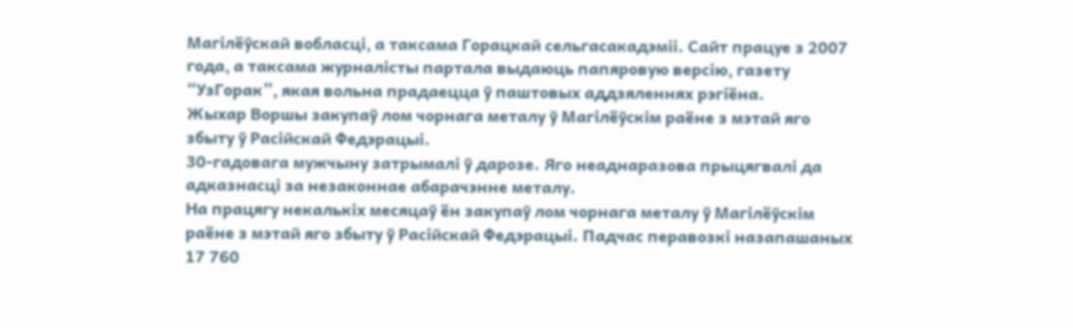Магілёўскай вобласці, а таксама Горацкай сельгасакадэміі. Сайт працуе з 2007 года, а таксама журналісты партала выдаюць папяровую версію, газету “УзГорак”, якая вольна прадаецца ў паштовых аддзяленнях рэгіёна.
Жыхар Воршы закупаў лом чорнага металу ў Магілёўскім раёне з мэтай яго збыту ў Расійскай Федэрацыі.
30-гадовага мужчыну затрымалі ў дарозе. Яго неаднаразова прыцягвалі да адказнасці за незаконнае абарачэнне металу.
На працягу некалькіх месяцаў ён закупаў лом чорнага металу ў Магілёўскім раёне з мэтай яго збыту ў Расійскай Федэрацыі. Падчас перавозкі назапашаных 17 760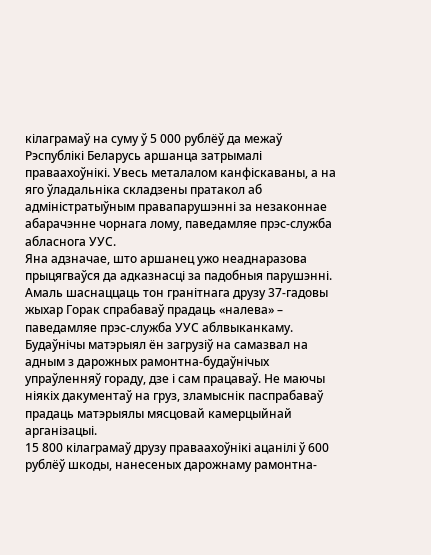кілаграмаў на суму ў 5 000 рублёў да межаў Рэспублікі Беларусь аршанца затрымалі праваахоўнікі. Увесь металалом канфіскаваны, а на яго ўладальніка складзены пратакол аб адміністратыўным правапарушэнні за незаконнае абарачэнне чорнага лому, паведамляе прэс-служба абласнога УУС.
Яна адзначае, што аршанец ужо неаднаразова прыцягваўся да адказнасці за падобныя парушэнні.
Амаль шаснаццаць тон гранітнага друзу 37-гадовы жыхар Горак спрабаваў прадаць «налева» – паведамляе прэс-служба УУС аблвыканкаму.
Будаўнічы матэрыял ён загрузіў на самазвал на адным з дарожных рамонтна-будаўнічых упраўленняў гораду, дзе і сам працаваў. Не маючы ніякіх дакументаў на груз, зламыснік паспрабаваў прадаць матэрыялы мясцовай камерцыйнай арганізацыі.
15 800 кілаграмаў друзу праваахоўнікі ацанілі ў 600 рублёў шкоды, нанесеных дарожнаму рамонтна-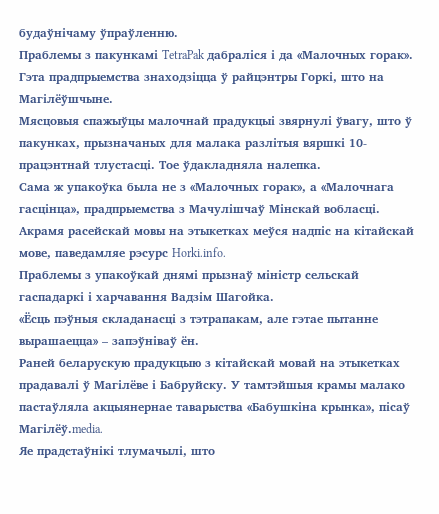будаўнічаму ўпраўленню.
Праблемы з пакункамі TetraPak дабраліся і да «Малочных горак». Гэта прадпрыемства знаходзіцца ў райцэнтры Горкі, што на Магілёўшчыне.
Мясцовыя спажыўцы малочнай прадукцыі звярнулі ўвагу, што ў пакунках, прызначаных для малака разлітыя вяршкі 10-працэнтнай тлустасці. Тое ўдакладняла налепка.
Сама ж упакоўка была не з «Малочных горак», а «Малочнага гасцінца», прадпрыемства з Мачулішчаў Мінскай вобласці. Акрамя расейскай мовы на этыкетках меўся надпіс на кітайскай мове, паведамляе рэсурс Horki.info.
Праблемы з упакоўкай днямі прызнаў міністр сельскай гаспадаркі і харчавання Вадзім Шагойка.
«Ёсць пэўныя складанасці з тэтрапакам, але гэтае пытанне вырашаецца» – запэўніваў ён.
Раней беларускую прадукцыю з кітайскай мовай на этыкетках прадавалі ў Магілёве і Бабруйску. У тамтэйшыя крамы малако пастаўляла акцыянернае таварыства «Бабушкіна крынка», пісаў Магілёў.media.
Яе прадстаўнікі тлумачылі, што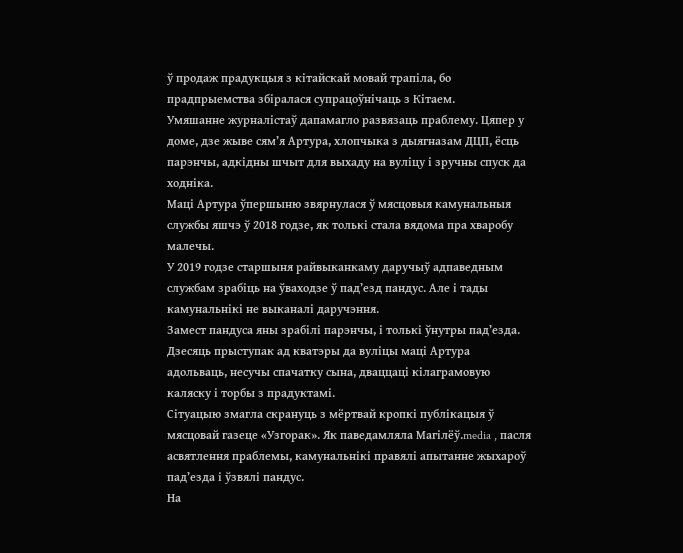ў продаж прадукцыя з кітайскай мовай трапіла, бо прадпрыемства збіралася супрацоўнічаць з Кітаем.
Умяшанне журналістаў дапамагло развязаць праблему. Цяпер у доме, дзе жыве сям’я Артура, хлопчыка з дыягназам ДЦП, ёсць парэнчы, адкідны шчыт для выхаду на вуліцу і зручны спуск да ходніка.
Маці Артура ўпершыню звярнулася ў мясцовыя камунальныя службы яшчэ ў 2018 годзе, як толькі стала вядома пра хваробу малечы.
У 2019 годзе старшыня райвыканкаму даручыў адпаведным службам зрабіць на ўваходзе ў пад’езд пандус. Але і тады камунальнікі не выканалі даручэння.
Замест пандуса яны зрабілі парэнчы, і толькі ўнутры пад’езда. Дзесяць прыступак ад кватэры да вуліцы маці Артура адольваць, несучы спачатку сына, дваццаці кілаграмовую каляску і торбы з прадуктамі.
Сітуацыю змагла скрануць з мёртвай кропкі публікацыя ў мясцовай газеце «Узгорак». Як паведамляла Магілёў.media , пасля асвятлення праблемы, камунальнікі правялі апытанне жыхароў пад’езда і ўзвялі пандус.
На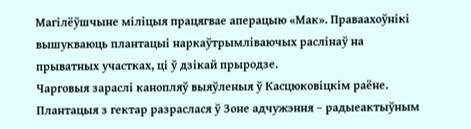Магілёўшчыне міліцыя працягвае аперацыю «Мак». Праваахоўнікі вышукваюць плантацыі наркаўтрымліваючых раслінаў на прыватных участках, ці ў дзікай прыродзе.
Чарговыя зараслі канопляў выяўленыя ў Касцюковіцкім раёне. Плантацыя з гектар разраслася ў Зоне адчужэння – радыеактыўным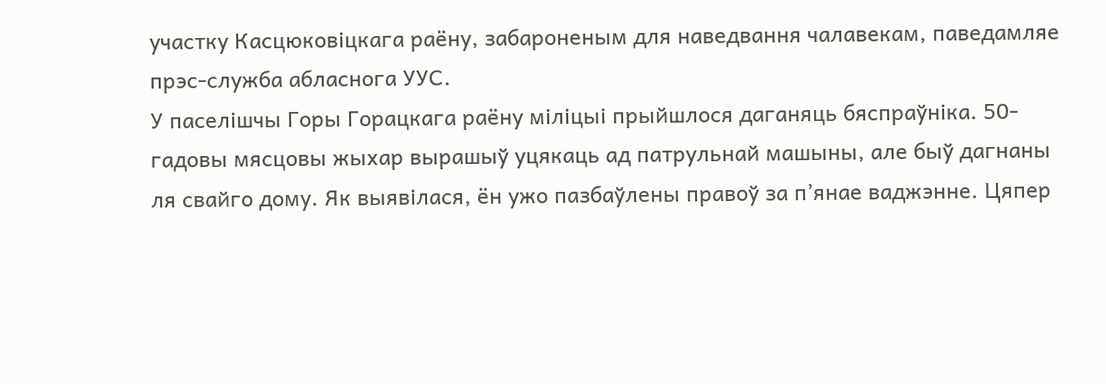участку Касцюковіцкага раёну, забароненым для наведвання чалавекам, паведамляе прэс-служба абласнога УУС.
У паселішчы Горы Горацкага раёну міліцыі прыйшлося даганяць бяспраўніка. 50-гадовы мясцовы жыхар вырашыў уцякаць ад патрульнай машыны, але быў дагнаны ля свайго дому. Як выявілася, ён ужо пазбаўлены правоў за п’янае ваджэнне. Цяпер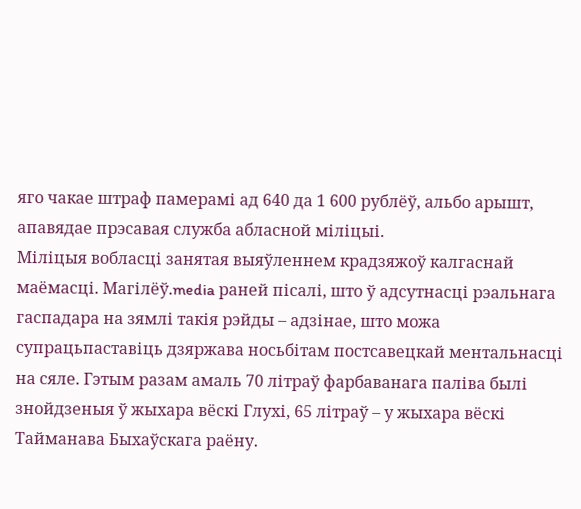яго чакае штраф памерамі ад 640 да 1 600 рублёў, альбо арышт, апавядае прэсавая служба абласной міліцыі.
Міліцыя вобласці занятая выяўленнем крадзяжоў калгаснай маёмасці. Магілёў.media раней пісалі, што ў адсутнасці рэальнага гаспадара на зямлі такія рэйды – адзінае, што можа супрацьпаставіць дзяржава носьбітам постсавецкай ментальнасці на сяле. Гэтым разам амаль 70 літраў фарбаванага паліва былі знойдзеныя ў жыхара вёскі Глухі, 65 літраў – у жыхара вёскі Тайманава Быхаўскага раёну.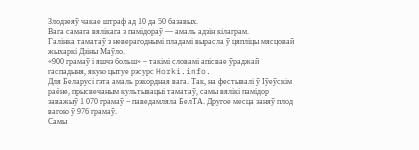Злодзеяў чакае штраф ад 10 да 50 базавых.
Вага самага вялікага з памідораў — амаль адзін кілаграм.
Галінка таматаў з неверагоднымі пладамі вырасла ў цяпліцы мясцовай жыхаркі Дзіны Маўло.
«900 грамаў і яшчэ больш» – такімі словамі апісвае ўраджай гаспадыня, якую цытуе рэсурс Horki.info.
Для Беларусі гэта амаль рэкордная вага. Так, на фестывалі ў Іўеўскім раёне, прысвечаным культывацыі таматаў, самы вялікі памідор заважыў 1 070 грамаў – паведамляла БелТА. Другое месца заняў плод вагою ў 976 грамаў.
Самы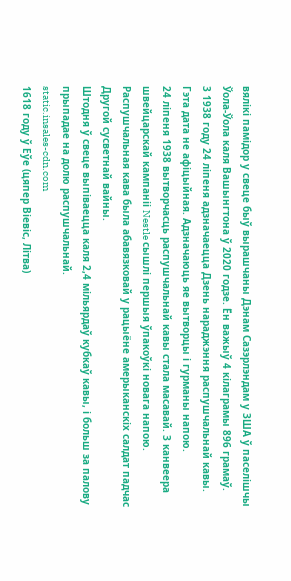вялікі памідор у свеце быў вырашчаны Дэнам Сазэрлэндам у ЗША ў паселішчы Ўола-Ўола каля Вашынгтона ў 2020 годзе. Ён важыў 4 кілаграмы 896 грамаў.
3 1938 году 24 ліпеня адзначаецца Дзень нараджэння распушчальнай кавы.
Гэта дата не афіцыйная. Адзначаюць яе вытворцы і гурманы напою.
24 ліпеня 1938 вытворчасць распушчальнай кавы стала масавай. З канвеера швейцарскай кампаніі Nestle сышлі першыя ўпакоўкі новага напою.
Распушчальная кава была абавязковай у рацыёне амерыканскіх салдат падчас Другой сусветнай вайны.
Штодня ў свеце выпіваецца каля 2,4 мільярдаў кубкаў кавы, і больш за палову прыпадае на долю распушчальнай.
static.insales-cdn.com
1618 году ў Еўе (цяпер Віевіс, Літва)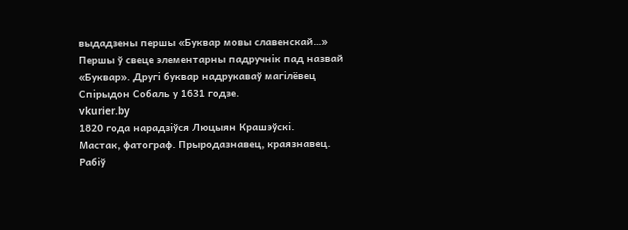выдадзены першы «Буквар мовы славенскай…»
Першы ў свеце элементарны падручнік пад назвай «Буквар». Другі буквар надрукаваў магілёвец Спірыдон Собаль у 1631 годзе.
vkurier.by
1820 года нарадзіўся Люцыян Крашэўскі.
Мастак, фатограф. Прыродазнавец, краязнавец.
Рабіў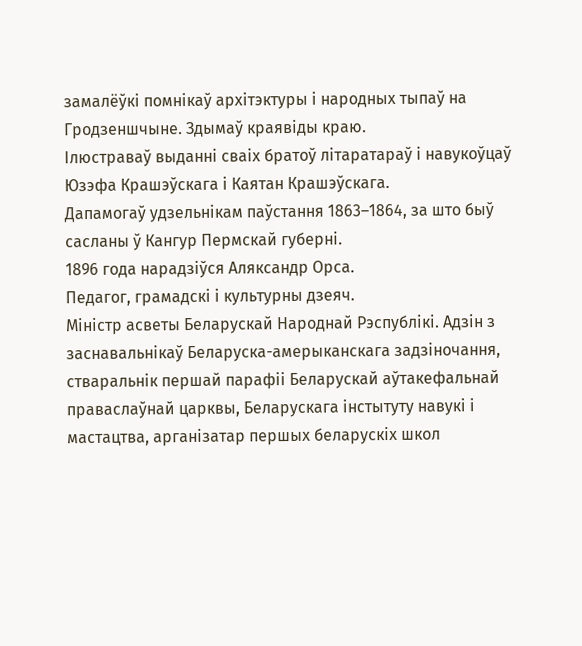замалёўкі помнікаў архітэктуры і народных тыпаў на Гродзеншчыне. Здымаў краявіды краю.
Ілюстраваў выданні сваіх братоў літаратараў і навукоўцаў Юзэфа Крашэўскага і Каятан Крашэўскага.
Дапамогаў удзельнікам паўстання 1863–1864, за што быў сасланы ў Кангур Пермскай губерні.
1896 года нарадзіўся Аляксандр Орса.
Педагог, грамадскі і культурны дзеяч.
Міністр асветы Беларускай Народнай Рэспублікі. Адзін з заснавальнікаў Беларуска-амерыканскага задзіночання, стваральнік першай парафіі Беларускай аўтакефальнай праваслаўнай царквы, Беларускага інстытуту навукі і мастацтва, арганізатар першых беларускіх школ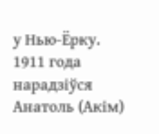у Нью-Ёрку.
1911 года нарадзіўся Анатоль (Акім)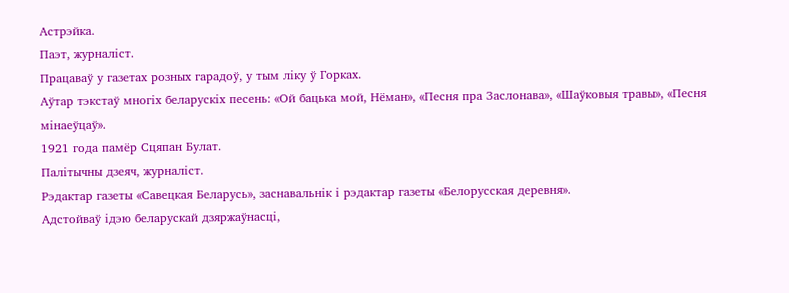Астрэйка.
Паэт, журналіст.
Працаваў у газетах розных гарадоў, у тым ліку ў Горках.
Аўтар тэкстаў многіх беларускіх песень: «Ой бацька мой, Нёман», «Песня пра Заслонава», «Шаўковыя травы», «Песня мінаеўцаў».
1921 года памёр Сцяпан Булат.
Палітычны дзеяч, журналіст.
Рэдактар газеты «Савецкая Беларусь», заснавальнік і рэдактар газеты «Белорусская деревня».
Адстойваў ідэю беларускай дзяржаўнасці,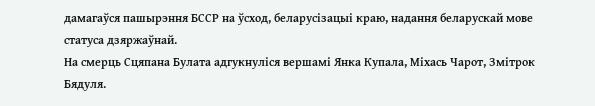дамагаўся пашырэння БССР на ўсход, беларусізацыі краю, надання беларускай мове статуса дзяржаўнай.
На смерць Сцяпана Булата адгукнуліся вершамі Янка Купала, Міхась Чарот, Змітрок Бядуля.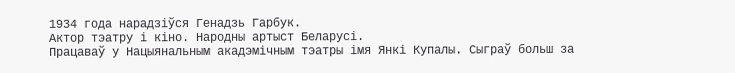1934 года нарадзіўся Генадзь Гарбук.
Актор тэатру і кіно. Народны артыст Беларусі.
Працаваў у Нацыянальным акадэмічным тэатры імя Янкі Купалы. Сыграў больш за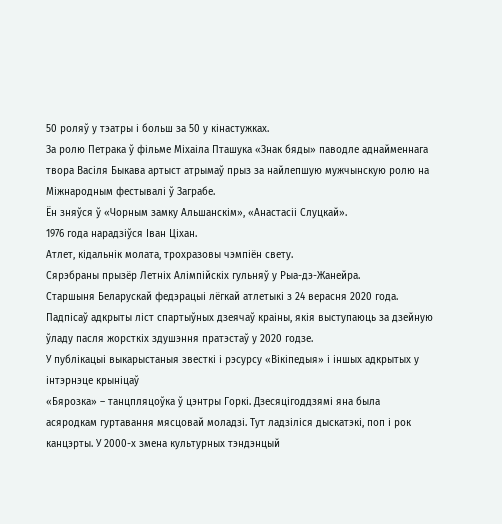50 роляў у тэатры і больш за 50 у кінастужках.
За ролю Петрака ў фільме Міхаіла Пташука «Знак бяды» паводле аднайменнага твора Васіля Быкава артыст атрымаў прыз за найлепшую мужчынскую ролю на Міжнародным фестывалі ў Заграбе.
Ён зняўся ў «Чорным замку Альшанскім», «Анастасіі Слуцкай».
1976 года нарадзіўся Іван Ціхан.
Атлет, кідальнік молата, трохразовы чэмпіён свету.
Сярэбраны прызёр Летніх Алімпійскіх гульняў у Рыа-дэ-Жанейра.
Старшыня Беларускай федэрацыі лёгкай атлетыкі з 24 верасня 2020 года.
Падпісаў адкрыты ліст спартыўных дзеячаў краіны, якія выступаюць за дзейную ўладу пасля жорсткіх здушэння пратэстаў у 2020 годзе.
У публікацыі выкарыстаныя звесткі і рэсурсу «Вікіпедыя» і іншых адкрытых у інтэрнэце крыніцаў
«Бярозка» – танцпляцоўка ў цэнтры Горкі. Дзесяцігоддзямі яна была асяродкам гуртавання мясцовай моладзі. Тут ладзіліся дыскатэкі, поп і рок канцэрты. У 2000-х змена культурных тэндэнцый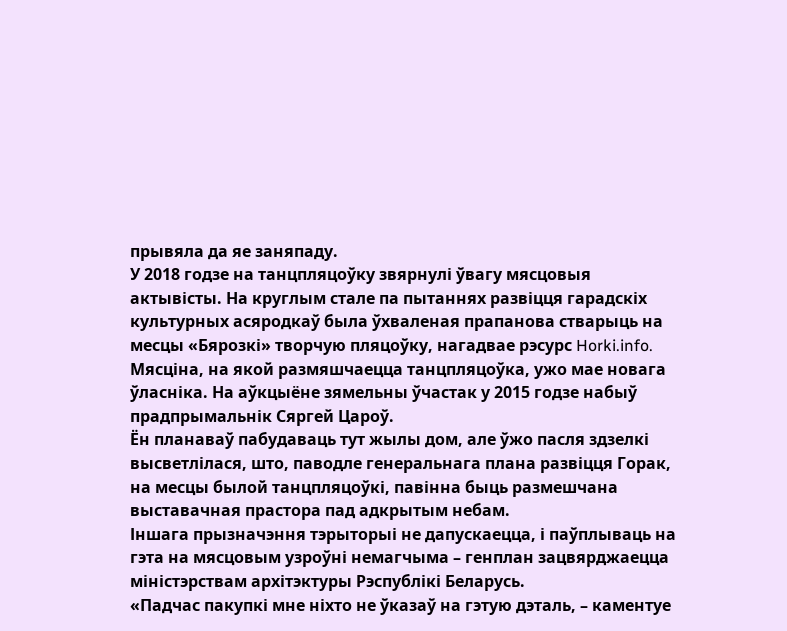прывяла да яе заняпаду.
У 2018 годзе на танцпляцоўку звярнулі ўвагу мясцовыя актывісты. На круглым стале па пытаннях развіцця гарадскіх культурных асяродкаў была ўхваленая прапанова стварыць на месцы «Бярозкі» творчую пляцоўку, нагадвае рэсурс Horki.info.
Мясціна, на якой размяшчаецца танцпляцоўка, ужо мае новага ўласніка. На аўкцыёне зямельны ўчастак у 2015 годзе набыў прадпрымальнік Сяргей Цароў.
Ён планаваў пабудаваць тут жылы дом, але ўжо пасля здзелкі высветлілася, што, паводле генеральнага плана развіцця Горак, на месцы былой танцпляцоўкі, павінна быць размешчана выставачная прастора пад адкрытым небам.
Іншага прызначэння тэрыторыі не дапускаецца, і паўплываць на гэта на мясцовым узроўні немагчыма – генплан зацвярджаецца міністэрствам архітэктуры Рэспублікі Беларусь.
«Падчас пакупкі мне ніхто не ўказаў на гэтую дэталь, – каментуе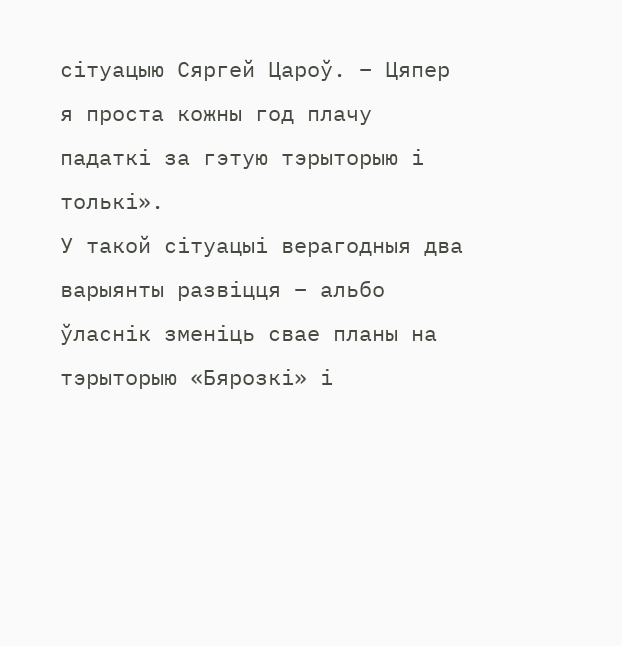сітуацыю Сяргей Цароў. – Цяпер я проста кожны год плачу падаткі за гэтую тэрыторыю і толькі».
У такой сітуацыі верагодныя два варыянты развіцця – альбо ўласнік зменіць свае планы на тэрыторыю «Бярозкі» і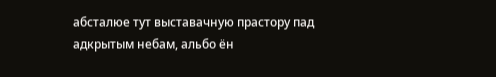абсталюе тут выставачную прастору пад адкрытым небам, альбо ён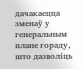дачакаецца зменаў у генеральным плане гораду, што дазволіць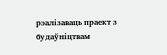рэалізаваць праект з будаўніцтвам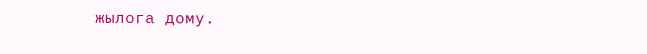жылога дому.